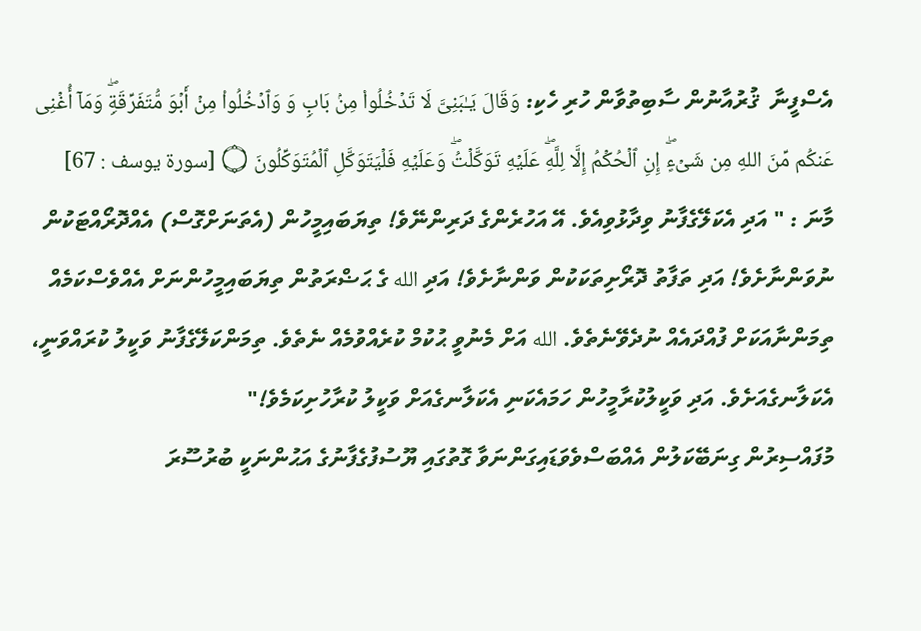އެސްފީނާ  ޤުރުއާނުން ސާބިތުވާން ހުރި ހެކި: وَقَالَ یَـٰبَنِیَّ لَا تَدۡخُلُوا۟ مِنۢ بَابࣲ وَ وَٱدۡخُلُوا۟ مِنۡ أَبۡوَ مُّتَفَرِّقَةࣲۖ وَمَاۤ أُغۡنِی عَنكُم مِّنَ اللهِ مِن شَیۡءٍۖ إِنِ ٱلۡحُكۡمُ إِلَّا لِلَّهِۖ عَلَیۡهِ تَوَكَّلۡتُۖ وَعَلَیۡهِ فَلۡیَتَوَكَّلِ ٱلۡمُتَوَكِّلُونَ ۝ [سورة يوسف : 67] މާނަ : " އަދި އެކަލޭގެފާނު ވިދާޅުވިއެވެ. އޭ އަހުރެންގެ ދަރިންނޭވެ! ތިޔަބައިމީހުން (އެތަނަށްގޮސް) އެއްދޮރޯއްޓަކުން ނުވަންނާށެވެ! އަދި ތަފާތު ދޮރޯށިތަކަކުން ވަންނާށެވެ! އަދި الله ގެ ޙަޟްރަތުން ތިޔަބައިމީހުންނަށް އެއްވެސްކަމެއް ތިމަންނާއަކަށް ފުއްދައެއް ނުދެވޭނެތެވެ. الله އަށް މެނުވީ ޙުކުމް ކުރެއްވުމެއް ނެތެވެ. ތިމަންކަލޭގެފާނު ވަކީލު ކުރައްވަނީ، އެކަލާނގެއަށެވެ. އަދި ވަކީލުކުރާމީހުން ހަމައެކަނި އެކަލާނގެއަށް ވަކީލު ކުރާހުށިކަމެވެ!"
މުފައްސިރުން ގިނަބޭކަލުން އެއްބަސްވެވަޑައިގަންނަވާ ގޮތުގައި ޔޫސުފުގެފާނުގެ އަޙުންނަކީ ބުރުސޫރަ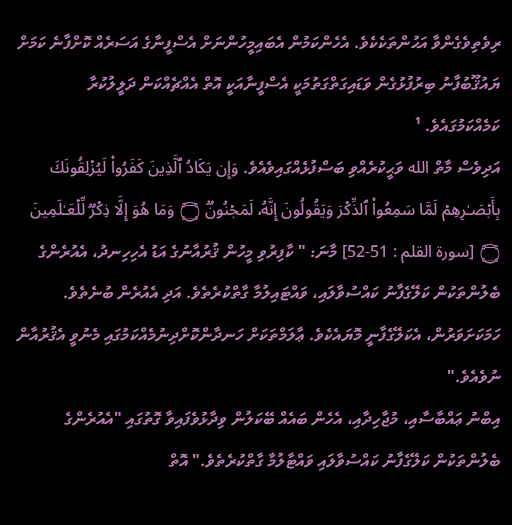ރިވެތިވެގެންވާ އަޙުންތަކެކެވެ. އެހެންކަމުން އެބައިމީހުންނަށް އެސްފީނާގެ އަސަރެއް ކޮށްފާނެ ކަމަށް ޔައުޤޫބުފާނު ބިރުފުޅުގެން ވަޑައިގަތްގަތުމަކީ އެސްފީނާއަކީ އޮތް އެއްޗެއްކަން ދަލީލުކުރާ ކަމެއްކަމުގައެވެ. ¹
އަދިވެސް މާތް الله ވަޙީކުރެއްވި ބަސްފުޅެއްގައިވެއެވެ. وَإِن یَكَادُ ٱلَّذِینَ كَفَرُوا۟ لَیُزۡلِقُونَكَ بِأَبۡصَـٰرِهِمۡ لَمَّا سَمِعُوا۟ ٱلذِّكۡرَ وَیَقُولُونَ إِنَّهُۥ لَمَجۡنُونࣱ ۝ وَمَا هُوَ إِلَّا ذِكۡرࣱ لِّلۡعَـٰلَمِینَ ۝ [سورة القلم : 51-52] މާނަ: " ކާފިރުވި މީހުން ޤުރުއާނުގެ އަޑު އެހިހިނދު، އެއުރެންގެ ބެލުންތަކުން ކަލޭގެފާނު ކައްސުވާލައި، ވައްޓައިލުމާ ގާތްކުރެތެވެ. އަދި އެއުރެން ބުނެތެވެ. ހަމަކަށަވަރުން، އެކަލޭގެފާނީ މޮޔައެކެވެ. ޢާލަމްތަކަށް ހަނދާންކޮށްދިނުމެއްކަމުގައި މެނުވީ އެޤުރުއާން ނުވެއެވެ."
އިބްނު ޢައްބާސާއި، މުޖާހިދާއި، އެހެން ބައެއް ބޭކަލުން ވިދާޅުވެފައިވާ ގޮތުގައި "އެއުރެންގެ ބެލުންތަކުން ކަލޭގެފާނު ކައްސުވާލައި ވައްޓާލުމާ ގާތްކުރެތެވެ." އޮތް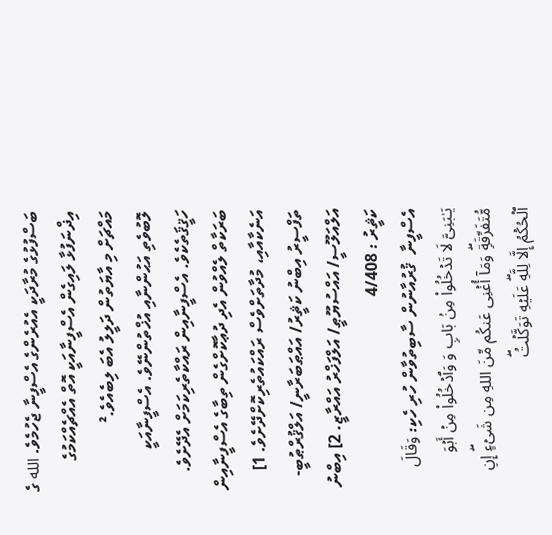ބަސްފުޅުގެ މުރާދަކީ އެއުރެންގެ އެސްފީނާ ޖެހުމެވެ. الله ގެ އިޛްނަފުޅާ ލައިގެން އެސްފީނާއަކީ އޮތް އެއްޗެއްކަމުގެ މައްޗަށް މި އާޔަތުން ދަލީލު އެބަ ލިބެއެވެ.²
ލޮބުވެތި އަޙުންނާއި އުޚްތުންނޭވެ. އެސްފީނާއަކީ ހަޤީޤަތެކެވެ. އެސްފީނާއިން ރައްކާތެރިކަމަށް އެދޭށެވެ. ބަރަކާތް ލެއްވުން އެދި ދުޢާކޮށްގެން ތިބާގެ އެސްފީނާއިން އަނެކާއާއި، މުދާތަށްވެސް ރައްކައުތެރިކޮށްދޭށެވެ. 1] ތަފްސީރު އިބްނު ކަޘީރު/ އައްޠަބަރާނީ/ އަލްޤުރްޠުބީ- އަލްއަލޫސީ/ އައްސުޔޫޠީ/ އަލްފަޚްރު އައްރާޒީ. 2] އިބްނު ކަޘީރު : 4/408
އެސްފީނާ  ޤުރުއާނުން ސާބިތުވާން ހުރި ހެކި: وَقَالَ یَـٰبَنِیَّ لَا تَدۡخُلُوا۟ مِنۢ بَابࣲ وَ وَٱدۡخُلُوا۟ مِنۡ أَبۡوَ مُّتَفَرِّقَةࣲۖ وَمَاۤ أُغۡنِی عَنكُم مِّنَ اللهِ مِن شَیۡءٍۖ إِنِ ٱلۡحُكۡمُ إِلَّا لِلَّهِۖ عَلَیۡهِ تَوَكَّلۡتُۖ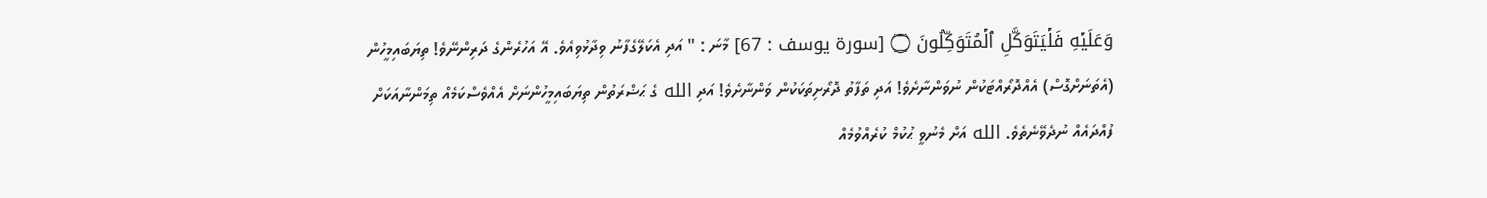وَعَلَیۡهِ فَلۡیَتَوَكَّلِ ٱلۡمُتَوَكِّلُونَ ۝ [سورة يوسف : 67] މާނަ : " އަދި އެކަލޭގެފާނު ވިދާޅުވިއެވެ. އޭ އަހުރެންގެ ދަރިންނޭވެ! ތިޔަބައިމީހުން (އެތަނަށްގޮސް) އެއްދޮރޯއްޓަކުން ނުވަންނާށެވެ! އަދި ތަފާތު ދޮރޯށިތަކަކުން ވަންނާށެވެ! އަދި الله ގެ ޙަޟްރަތުން ތިޔަބައިމީހުންނަށް އެއްވެސްކަމެއް ތިމަންނާއަކަށް ފުއްދައެއް ނުދެވޭނެތެވެ. الله އަށް މެނުވީ ޙުކުމް ކުރެއްވުމެއް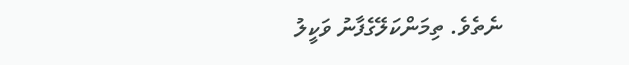ނެތެވެ. ތިމަންކަލޭގެފާނު ވަކީލު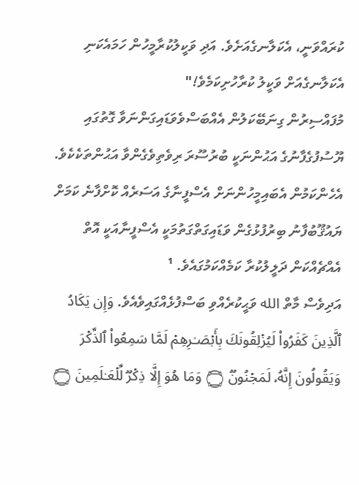ކުރައްވަނީ، އެކަލާނގެއަށެވެ. އަދި ވަކީލުކުރާމީހުން ހަމައެކަނި އެކަލާނގެއަށް ވަކީލު ކުރާހުށިކަމެވެ!"
މުފައްސިރުން ގިނަބޭކަލުން އެއްބަސްވެވަޑައިގަންނަވާ ގޮތުގައި ޔޫސުފުގެފާނުގެ އަޙުންނަކީ ބުރުސޫރަ ރިވެތިވެގެންވާ އަޙުންތަކެކެވެ. އެހެންކަމުން އެބައިމީހުންނަށް އެސްފީނާގެ އަސަރެއް ކޮށްފާނެ ކަމަށް ޔައުޤޫބުފާނު ބިރުފުޅުގެން ވަޑައިގަތްގަތުމަކީ އެސްފީނާއަކީ އޮތް އެއްޗެއްކަން ދަލީލުކުރާ ކަމެއްކަމުގައެވެ. ¹
އަދިވެސް މާތް الله ވަޙީކުރެއްވި ބަސްފުޅެއްގައިވެއެވެ. وَإِن یَكَادُ ٱلَّذِینَ كَفَرُوا۟ لَیُزۡلِقُونَكَ بِأَبۡصَـٰرِهِمۡ لَمَّا سَمِعُوا۟ ٱلذِّكۡرَ وَیَقُولُونَ إِنَّهُۥ لَمَجۡنُونࣱ ۝ وَمَا هُوَ إِلَّا ذِكۡرࣱ لِّلۡعَـٰلَمِینَ ۝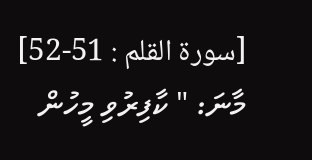[سورة القلم : 51-52] މާނަ: " ކާފިރުވި މީހުން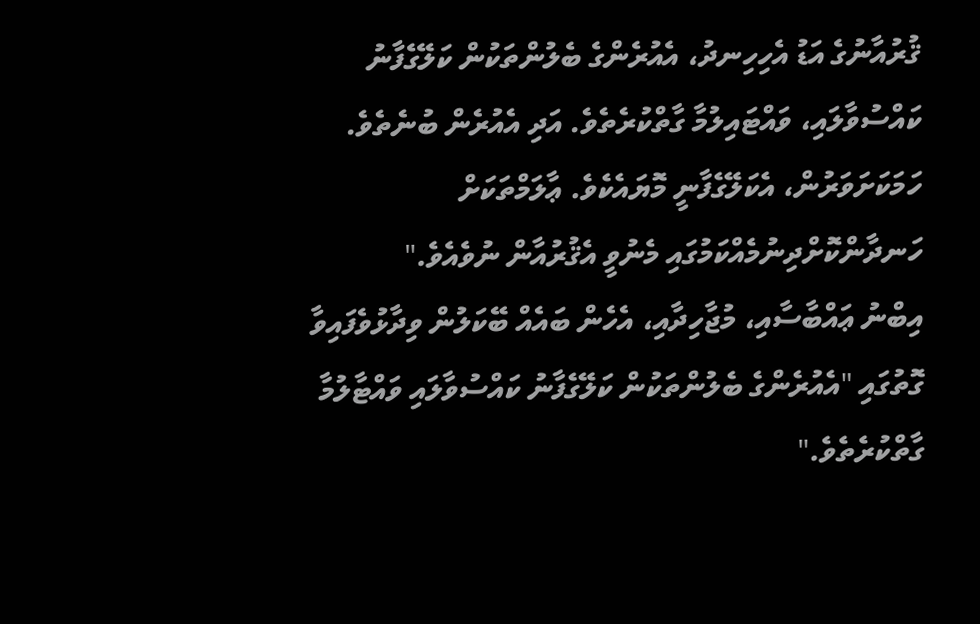ޤުރުއާނުގެ އަޑު އެހިހިނދު، އެއުރެންގެ ބެލުންތަކުން ކަލޭގެފާނު ކައްސުވާލައި، ވައްޓައިލުމާ ގާތްކުރެތެވެ. އަދި އެއުރެން ބުނެތެވެ. ހަމަކަށަވަރުން، އެކަލޭގެފާނީ މޮޔައެކެވެ. ޢާލަމްތަކަށް ހަނދާންކޮށްދިނުމެއްކަމުގައި މެނުވީ އެޤުރުއާން ނުވެއެވެ."
އިބްނު ޢައްބާސާއި، މުޖާހިދާއި، އެހެން ބައެއް ބޭކަލުން ވިދާޅުވެފައިވާ ގޮތުގައި "އެއުރެންގެ ބެލުންތަކުން ކަލޭގެފާނު ކައްސުވާލައި ވައްޓާލުމާ ގާތްކުރެތެވެ."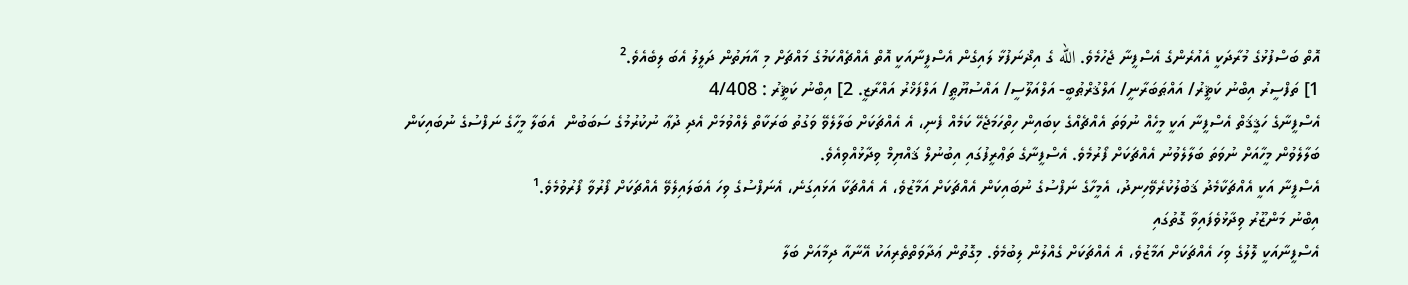އޮތް ބަސްފުޅުގެ މުރާދަކީ އެއުރެންގެ އެސްފީނާ ޖެހުމެވެ. الله ގެ އިޛްނަފުޅާ ލައިގެން އެސްފީނާއަކީ އޮތް އެއްޗެއްކަމުގެ މައްޗަށް މި އާޔަތުން ދަލީލު އެބަ ލިބެއެވެ.²
1] ތަފްސީރު އިބްނު ކަޘީރު/ އައްޠަބަރާނީ/ އަލްޤުރްޠުބީ- އަލްއަލޫސީ/ އައްސުޔޫޠީ/ އަލްފަޚްރު އައްރާޒީ. 2] އިބްނު ކަޘީރު : 4/408
އެސްފީނާގެ ހަޤީޤަތް އެސްފީނާ އަކީ މީހެއް ނުވަތަ އެއްޗެއްގެ ކިބައިން ހިތްހަމަޖެހޭ ކަމެއް ފެނި، އެ އެއްޗަކަށް ބަލާލެވޭ ވަގުތު ބަރަކާތް ލެއްވުމަށް އެދި ދުޢާ ނުކުރުމުގެ ސަބަބުން  އެބަލާ މީހާގެ ނަފްސުގެ ނުބައިކަން ބަލާލެވުން މީހާއަށް ނުވަތަ ބަލާލެވުނު އެއްޗަކަށް ފޯރުމެވެ. އެސްފީނާގެ ތަޢްރީފުގައި އިބުނުލް ޤައްޔިމް ވިދާޅުއްވިއެވެ.
އެސްފީނާ އަކީ އެއްޗަކާމެދު ޤަބުލުކުރެވޭހިނދު، އެމީހާގެ ނަފްސުގެ ނުބައިކަން އެއްޗަކަށް އަމާޒުވެ، އެ އެއްޗަކާ އަޅައިގަނެ، އެނަފްސުގެ ވިހަ އެބަލައިލެވޭ އެއްޗަކަށް ފޯރުވާ ފޯރުވުމެވެ.¹
އިބްނު މަންޒޫރު ވިދާޅުވެފައިވާ ގޮތުގައި
އެސްފީނާއަކީ ލޮލުގެ ވިހަ އެއްޗަކަށް އަމާޒުވެ، އެ އެއްޗަކަށް ގެއްލުން ލިބުމެވެ. މިގޮތުން ޢަދާވަތްތެރިއަކު އޭނާއާ ދިމާއަށް ބަލާ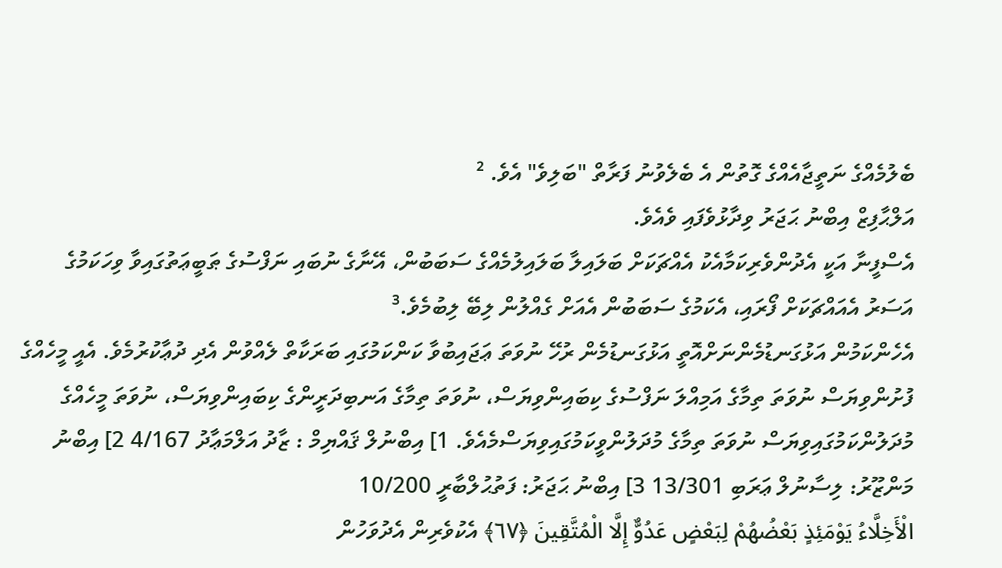ބެލުމެއްގެ ނަތީޖާއެއްގެ ގޮތުން އެ ބެލެވުނު ފަރާތް "ބަލިވެ" އެވެ. ²
އަލްޙާފިޒް އިބްނު ޙަޖަރު ވިދާޅުވެފައި ވެއެވެ.
އެސްފީނާ އަކީ އެދުންވެރިކަމާއެކު އެއްޗަކަށް ބަލައިލާ ބަލައިލުމެއްގެ ސަބަބުން، އޭނާގެ ނުބައި ނަފްސުގެ ޠަބީޢަތުގައިވާ ވިހަކަމުގެ އަސަރު އެއައްޗަކަށް ފޯރައި، އެކަމުގެ ސަބަބުން އެއަށް ގެއްލުން ލިބޭ ލިބުމެވެ.³
އެހެންކަމުން އަޅުގަނޑުމެންނަށްއޮތީ އަޅުގަނޑުމެން ރުހޭ ނުވަތަ ޢަޖައިބުވާ ކަންކަމުގައި ބަރަކާތް ލެއްވުން އެދި ދުޢާކުރުމެވެ. އެއީ މީހެއްގެ ފުށުންވިޔަސް ނުވަތަ ތިމާގެ އަމިއްލަ ނަފްސުގެ ކިބައިންވިޔަސް، ނުވަތަ ތިމާގެ އަނބިދަރީންގެ ކިބައިންވިޔަސް، ނުވަތަ މީހެއްގެ މުދަލުންކަމުގައިވިޔަސް ނުވަތަ ތިމާގެ މުދަލުންވީކަމުގައިވިޔަސްމެއެވެ. 1] އިބްނުލް ޤައްޔިމް : ޒާދު އަލްމަޢާދު 4/167 2] އިބްނު މަންޒޫރު: ލިސާނުލް ޢަރަބި 13/301 3] އިބްނު ޙަޖަރު: ފަތުޙުލްބާރީ 10/200
الْأَخِلَّاءُ يَوْمَئِذٍ بَعْضُهُمْ لِبَعْضٍ عَدُوٌّ إِلَّا الْمُتَّقِينَ ﴿٦٧﴾ އެކުވެރިން އެދުވަހުން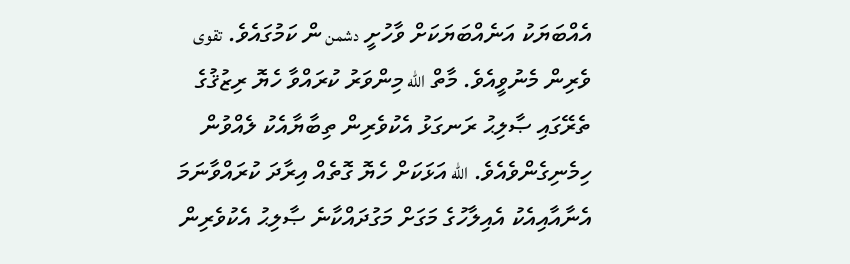އެއްބަޔަކު އަނެއްބަޔަކަށް ވާހުށީ دشمن ން ކަމުގައެވެ. تقوى ވެރިން މެނުވީއެވެ. މާތް الله މިންވަރު ކުރައްވާ ހެޔޮ ރިޒުޤުގެ ތެރޭގައި ޞާލިޙު ރަނގަޅު އެކުވެރިން ތިބާޔާއެކު ލެއްވުން ހިމެނިގެންވެއެވެ. الله އަޅަކަށް ހެޔޮ ގޮތެއް އިރާދަ ކުރައްވާނަމަ އެނާއާއިއެކު އެއިލާހުގެ މަގަށް މަގުދައްކާނެ ޞާލިޙު އެކުވެރިން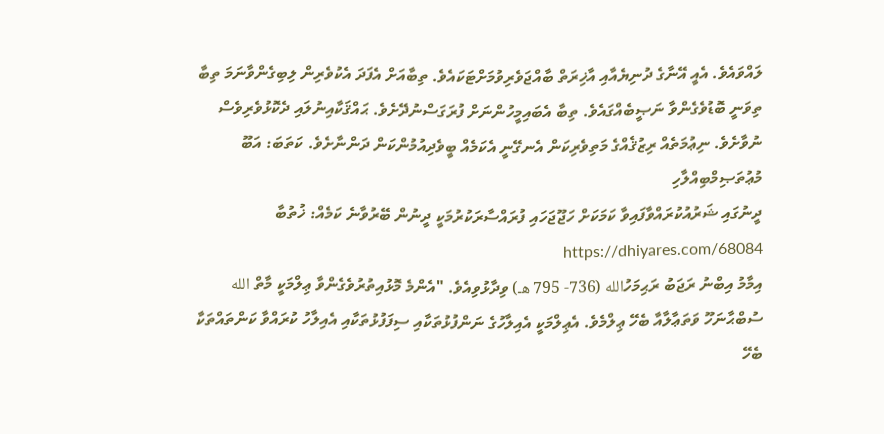ލައްވައެވެ. އެއީ އޭނާގެ ދުނިޔެއާއި އާޚިރަތް ބާއްޖަވެރިވުމަށްޓަކައެވެ. ތިބާއަށް އެފަދަ އެކުވެރިން ލިބިގެންވާނަމަ ތިބާ ތިވަނީ ބޮޑުވެގެންވާ ނަޞީބެއްގައެވެ. ތިބާ އެބައިމީހުންނަށް ފުރަގަސްނުދޭށެވެ. ޙައްޤަކާއިނުލައި ދެކޮޅުވެރިވެސް ނުވާށެވެ. ނިޢުމަތެއް ރިޒުޤެއްގެ މަތިވެރިކަން އެނގޭނީ އެކަމެއް ބީވެދިއުމުންކަން ދަންނާށެވެ. ކަތަބަ: އަބޫ މުޢުތަޞިމްބިއްލާހި
ދީނުގައި ޝަރުއުކުރައްވާފައިވާ ކަމަކަށް ހަޖޫޖަހައި ފުރައްސާރަކުރުމަކީ ދީނުން ބޭރުވާނެ ކަމެއް: ޚުތުބާ https://dhiyares.com/68084
އިމާމު އިބްނު ރަޖަބު ރަޙިމަހުالله (736- 795 هـ) ވިދާޅުވިއެވެ. "އެންމެ މޮޅުއިތުރުވެގެންވާ ޢިލްމަކީ މާތް الله ސުބްޙާނަހޫ ވަތަޢާލާއާ ބެހޭ ޢިލްމެވެ. އެޢިލްމަކީ އެއިލާހުގެ ނަންފުޅުތަކާއި ސިފަފުޅުތަކާއި އެއިލާހު ކުރައްވާ ކަންތައްތަކާ ބެހޭ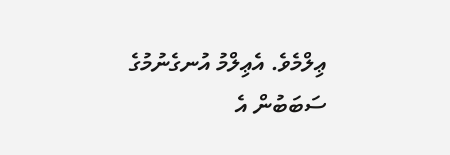ޢިލްމެވެ. އެޢިލްމު އުނގެނުމުގެ ސަބަބުން އެ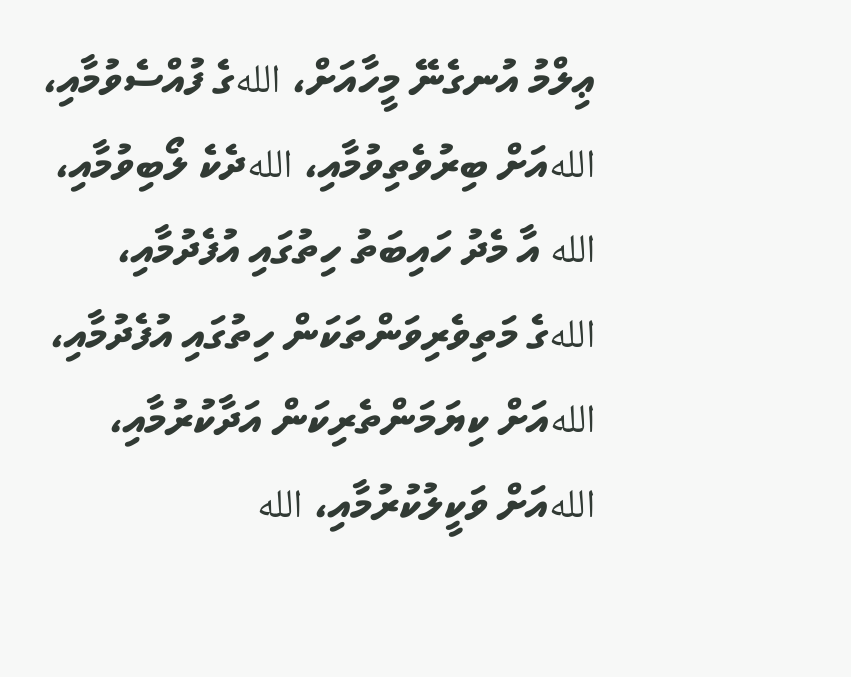ޢިލްމު އުނގެނޭ މީހާއަށް، اللهގެ ފުއްސެވުމާއި، اللهއަށް ބިރުވެތިވުމާއި، اللهދެކެ ލޯބިވުމާއި، الله އާ މެދު ހައިބަތު ހިތުގައި އުފެދުމާއި، اللهގެ މަތިވެރިވަންތަކަން ހިތުގައި އުފެދުމާއި، اللهއަށް ކިޔަމަންތެރިކަން އަދާކުރުމާއި، اللهއަށް ވަކީލުކުރުމާއި، الله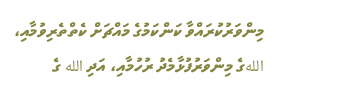މިންވަރުކުރައްވާ ކަންކަމުގެ މައްޗަށް ކެތްތެރިވުމާއި، اللهގެ މިންވަރުފުޅާމެދު ރުހުމާއި، އަދި الله ގެ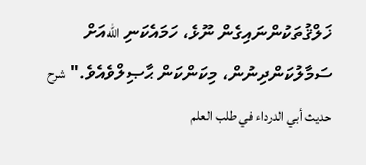ޚަލްޤުތަކުންނައިގެން ނޫޅެ، ހަމައެކަނި اللهއަށް ސަމާލުކަންދިނުން، މިކަންކަން ޙާޞިލްވެއެވެ." شرح حديث أبي الدرداء في طلب العلم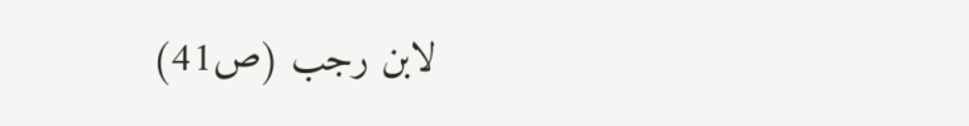لابن رجب (ص41)